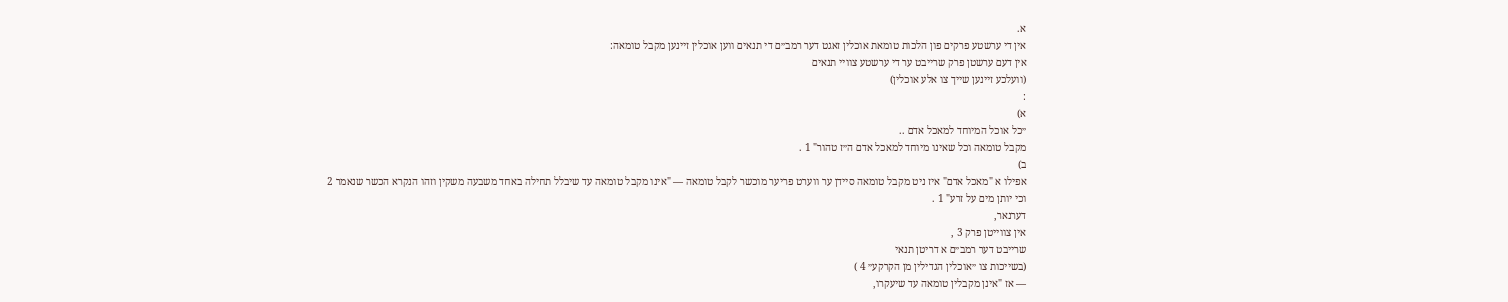א.
אין די ערשטע פרקים פון הלכות טומאת אוכלין זאגט דער רמב״ם די תנאים ווען אוכלין זיינען מקבל טומאה:
אין דעם ערשטן פרק שרייבט ער די ערשטע צוויי תנאים
(וועלכע זיינען שייך צו אלע אוכלין)
:
א)
״כל אוכל המיוחד למאכל אדם ..
מקבל טומאה וכל שאינו מיוחד למאכל אדם ה״ז טהור" 1 .
ב)
אפילו א "מאכל אדם" איז ניט מקבל טומאה סיידן ער ווערט פריער מוכשר לקבל טומאה — "אינו מקבל טומאה עד שיבלל תחילה באחד משבעה משקין וזהו הנקרא הכשר שנאמר 2
וכי יותן מים על זרע" 1 .
דערנאר,
אין צווייטן פרק 3 ,
שרייבט דער רמב״ם א דריטן תנאי
(בשייכות צו ״אוכלין הגדילין מן הקרקע״ 4 )
— אז "אינן מקבלין טומאה עד שיעקרו,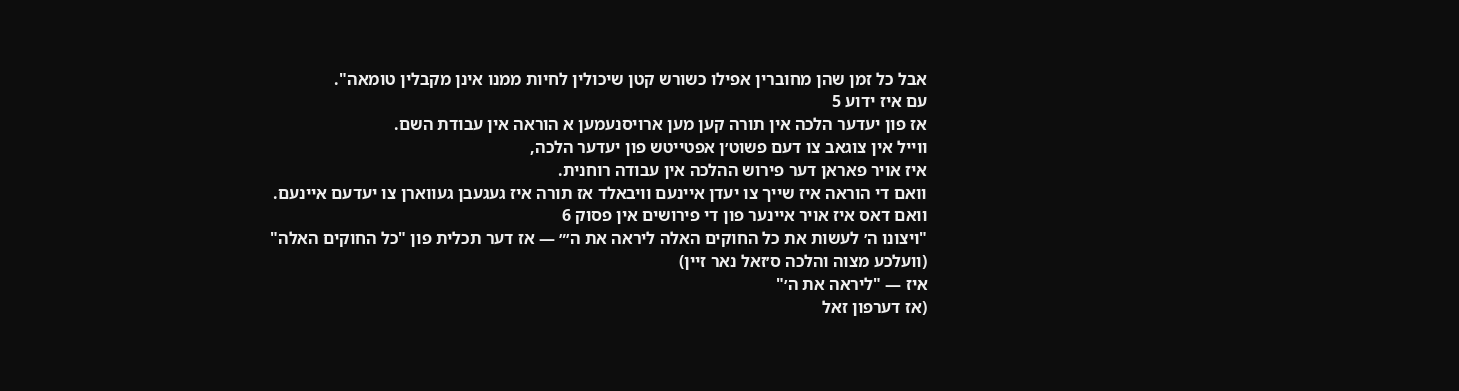אבל כל זמן שהן מחוברין אפילו כשורש קטן שיכולין לחיות ממנו אינן מקבלין טומאה".
עם איז ידוע 5
אז פון יעדער הלכה אין תורה קען מען ארויסנעמען א הוראה אין עבודת השם.
ווייל אין צוגאב צו דעם פשוט׳ן אפטייטש פון יעדער הלכה,
איז אויר פאראן דער פירוש ההלכה אין עבודה רוחנית.
וואם די הוראה איז שייך צו יעדן איינעם וויבאלד אז תורה איז געגעבן געווארן צו יעדעם איינעם.
וואם דאס איז אויר איינער פון די פירושים אין פסוק 6
"ויצונו ה׳ לעשות את כל החוקים האלה ליראה את ה׳״ — אז דער תכלית פון "כל החוקים האלה"
(וועלכע מצוה והלכה ס׳זאל נאר זיין)
איז — "ליראה את ה׳"
(אז דערפון זאל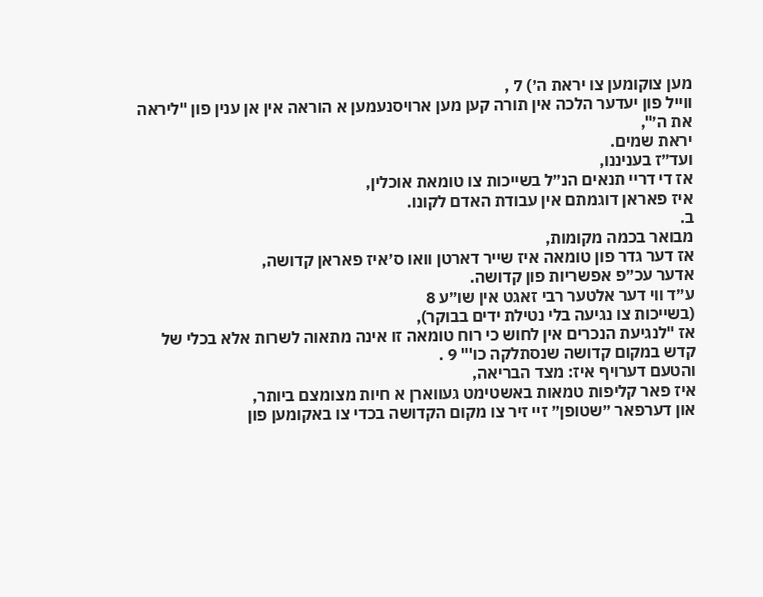מען צוקומען צו יראת ה׳) 7 ,
ווייל פון יעדער הלכה אין תורה קען מען ארויסנעמען א הוראה אין אן ענין פון "ליראה את ה׳",
יראת שמים.
ועד״ז בעניננו,
אז די דריי תנאים הנ״ל בשייכות צו טומאת אוכלין,
איז פאראן דוגמתם אין עבודת האדם לקונו.
ב.
מבואר בכמה מקומות,
אז דער גדר פון טומאה איז שייר דארטן וואו ס׳איז פאראן קדושה,
אדער עכ״פ אפשריות פון קדושה.
ע״ד ווי דער אלטער רבי זאגט אין שו״ע 8
(בשייכות צו נגיעה בלי נטילת ידים בבוקר),
אז "לנגיעת הנכרים אין לחוש כי רוח טומאה זו אינה מתאוה לשרות אלא בכלי של קדש במקום קדושה שנסתלקה כו'" 9 .
והטעם דערויף איז: מצד הבריאה,
איז פאר קליפות טמאות באשטימט געווארן א חיות מצומצם ביותר,
און דערפאר ״שטופן״ זײ זיר צו מקום הקדושה בכדי צו באקומען פון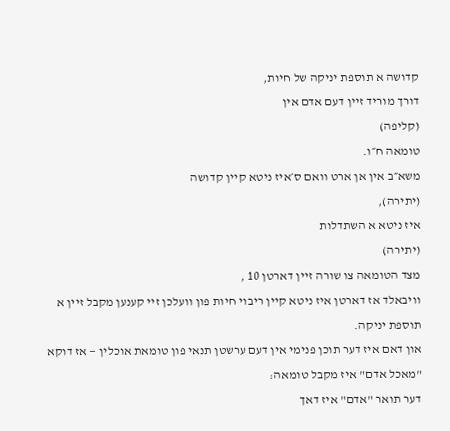קדושה א תוספת יניקה של חיות,
דורך מוריד זיין דעם אדם אין
(קליפה)
טומאה ח״ו.
משא״ב אין אן ארט וואם ס׳איז ניטא קיין קדושה
(יתירה),
איז ניטא א השתדלות
(יתירה)
מצד הטומאה צו שורה זיין דארטן 10 ,
וויבאלד אז דארטן איז ניטא קיין ריבוי חיות פון וועלכן זיי קענען מקבל זיין א תוספת יניקה.
און דאם איז דער תוכן פנימי אין דעם ערשטן תנאי פון טומאת אוכלין — אז דוקא "מאכל אדם" איז מקבל טומאה:
דער תואר "אדם" איז דאך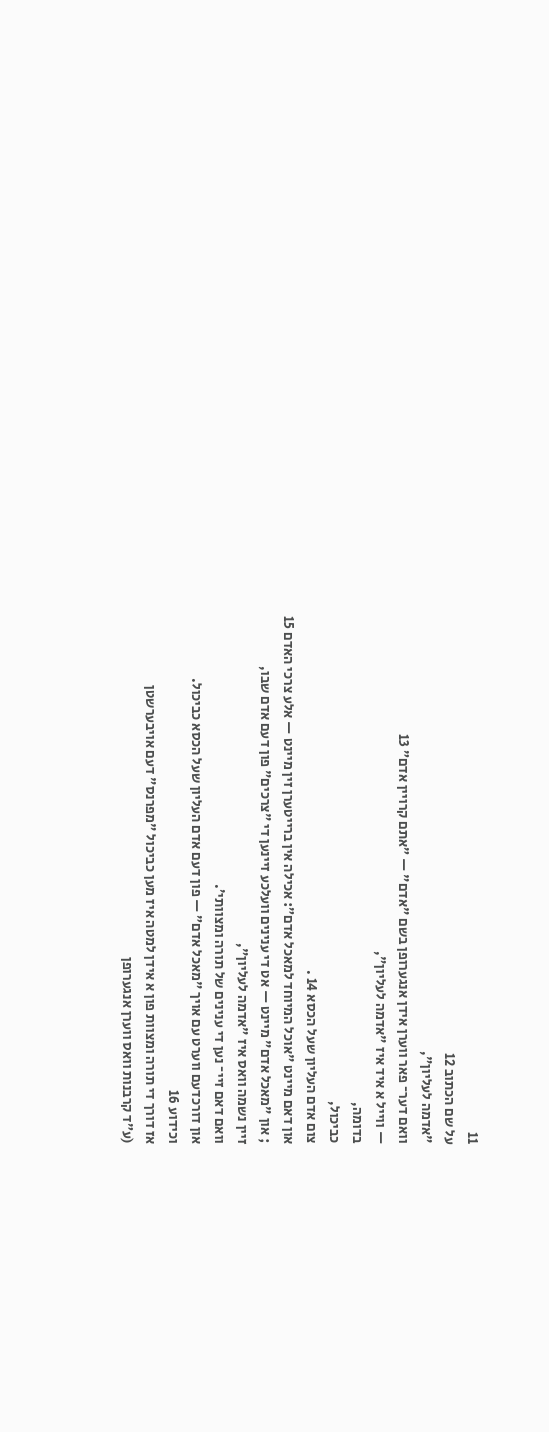11
על שם הכתוב 12
"אדמה לעליון",
וואם דער־ פאר ווערן אידן אנגערופן בשם "אדם" — ״אתם קרויין אדם״ 13
— ווייל א איד איז "אדמה לעליון",
בדומה,
כביכול,
צום אדם העליון שעל הכסא 14 .
און דאם מיינט "אוכל המיוחד למאכל אדם״: אכילה אין ברייטערן זין מיינט — אלע צרכי האדם 15
; און "מאכל אדם" מיינט — אט די ענינים וועלכע זיינען די "צרכים" פון דעם אדם שבו,
זיין נשמה וואס איז "אדמה לעליון",
וואם דאם זיי־ נען די ענינים של תורה ומצוותי׳.
און דורכדעם ווערט עם אויך "מאכל אדם״ — פון דעם אדם העליון שעל הכסא כביכול.
וכידוע 16
אז דורך די תורה ומצוות פון א אידן למטה איז מען כביכול "מפרנס" דעם אויבערשטן
(ע״ד קרבנות וואס ווערן אנגערופן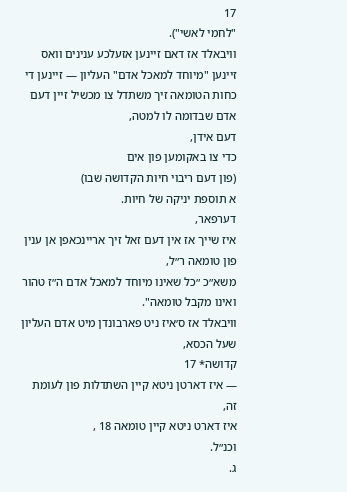17
"לחמי לאשי").
וויבאלד אז דאם זיינען אזעלכע ענינים וואס זיינען "מיוחד למאכל אדם" העליון — זיינען די כחות הטומאה זיך משתדל צו מכשיל זיין דעם אדם שבדומה לו למטה,
דעם אידן,
כדי צו באקומען פון אים
(פון דעם ריבוי חיות הקדושה שבו)
א תוספת יניקה של חיות.
דערפאר,
איז שייך אז אין דעם זאל זיך אריינכאפן אן ענין פון טומאה ר״ל,
משא״כ ״כל שאינו מיוחד למאכל אדם ה״ז טהור ואינו מקבל טומאה".
וויבאלד אז ס׳איז ניט פארבונדן מיט אדם העליון שעל הכסא,
קדושה* 17
— איז דארטן ניטא קיין השתדלות פון לעומת זה,
איז דארט ניטא קיין טומאה 18 ,
וכנ״ל.
ג.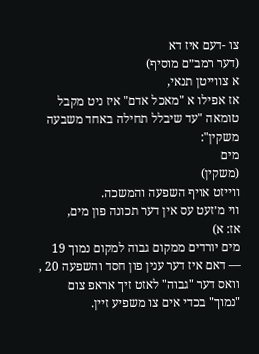צו -דעם איז דא
(דער רמב״ם מוסיף)
א צווייטן תנאי,
אז אפילו א "מאכל אדם" איז ניט מקבל טומאה "עד שיבלל תחילה באחד משבעה משקין":
מים
(משקין)
ווייזט אויף השפעה והמשכה.
ווי מ׳זעט עס אין דער תכונה פון מים,
אז: א)
מים יורדים ממקום גבוה למקום נמוך 19
— דאם איז דער ענין פון חסד והשפעה 20 ,
וואס דער "גבוה" לאזט זיך אראפ צום "נמוך" בכדי אים צו משפיע זיין.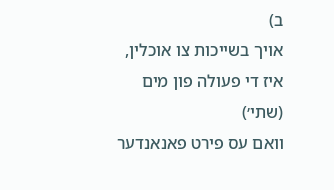ב)
אויך בשייכות צו אוכלין,
איז די פעולה פון מים
(שתי׳)
וואם עס פירט פאנאנדער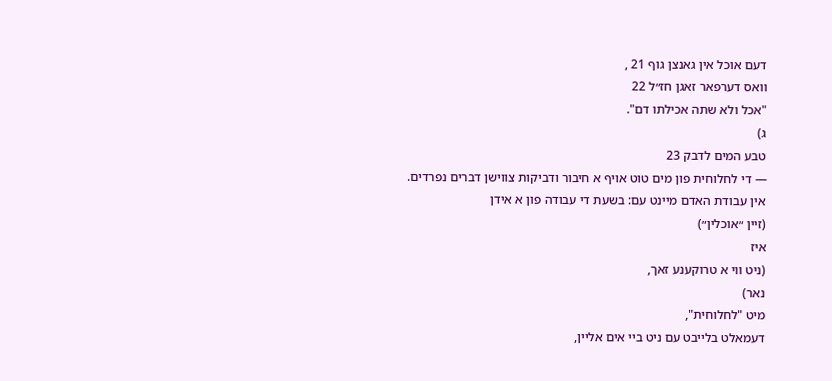דעם אוכל אין גאנצן גוף 21 ,
וואס דערפאר זאגן חז״ל 22
"אכל ולא שתה אכילתו דם".
ג)
טבע המים לדבק 23
— די לחלוחית פון מים טוט אויף א חיבור ודביקות צווישן דברים נפרדים.
אין עבודת האדם מיינט עם: בשעת די עבודה פון א אידן
(זיין ״אוכלין״)
איז
(ניט ווי א טרוקענע זאך,
נאר)
מיט "לחלוחית",
דעמאלט בלייבט עם ניט ביי אים אליין,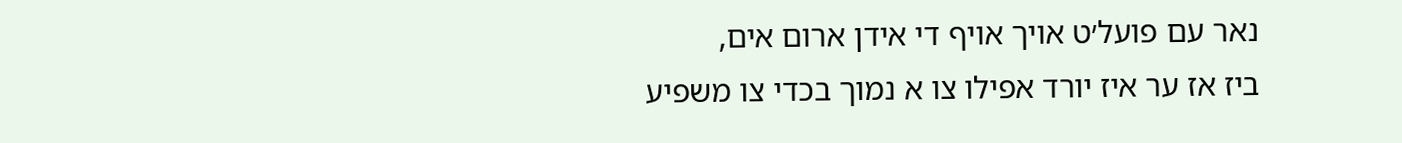נאר עם פועל׳ט אויך אויף די אידן ארום אים,
ביז אז ער איז יורד אפילו צו א נמוך בכדי צו משפיע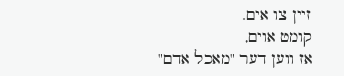זיין צו אים.
קומט אוים,
אז ווען דער "מאכל אדם"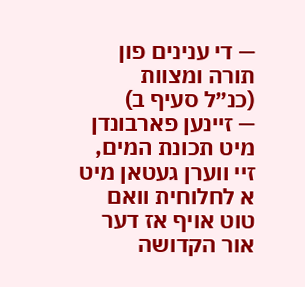— די ענינים פון תורה ומצוות
(כנ״ל סעיף ב)
— זיינען פארבונדן מיט תכונת המים,
זיי ווערן געטאן מיט א לחלוחית וואם טוט אויף אז דער אור הקדושה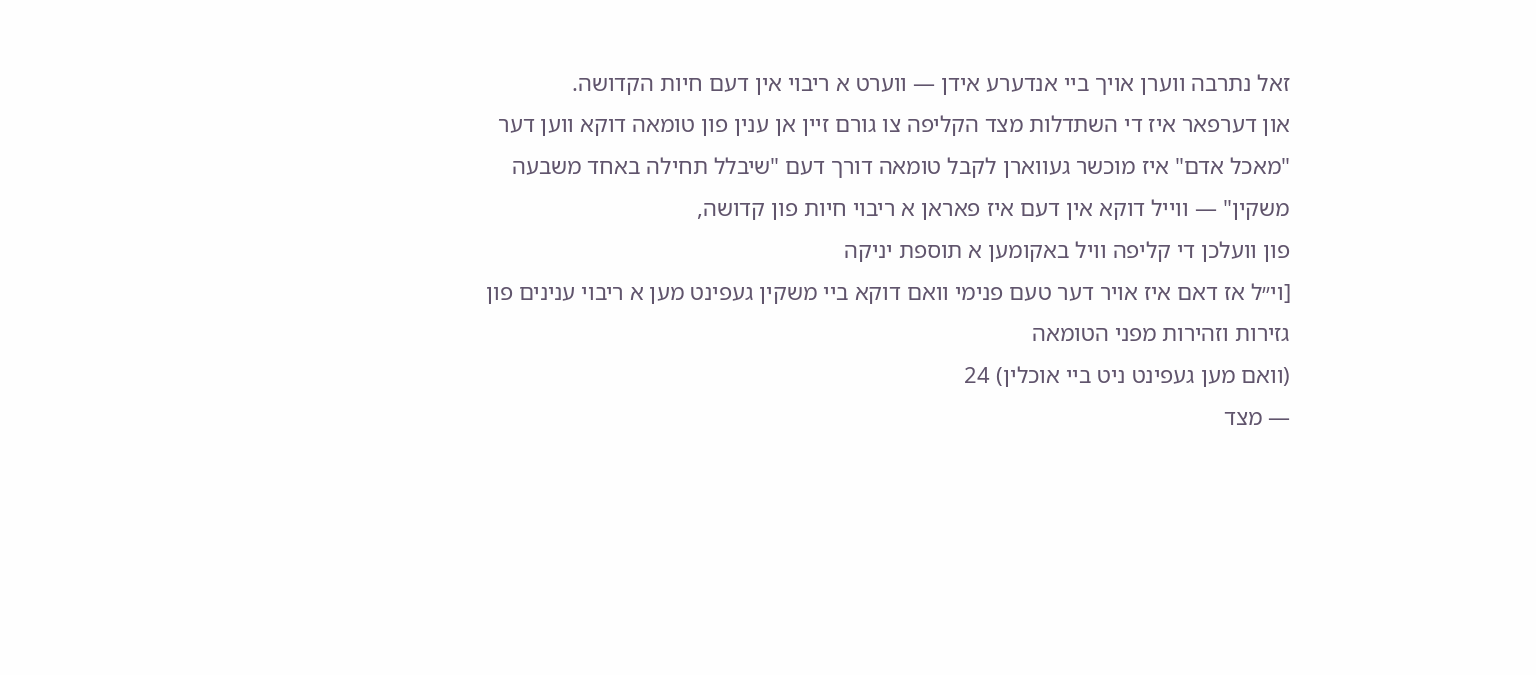זאל נתרבה ווערן אויך ביי אנדערע אידן — ווערט א ריבוי אין דעם חיות הקדושה.
און דערפאר איז די השתדלות מצד הקליפה צו גורם זיין אן ענין פון טומאה דוקא ווען דער "מאכל אדם" איז מוכשר געווארן לקבל טומאה דורך דעם "שיבלל תחילה באחד משבעה משקין" — ווייל דוקא אין דעם איז פאראן א ריבוי חיות פון קדושה,
פון וועלכן די קליפה וויל באקומען א תוספת יניקה
[וי״ל אז דאם איז אויר דער טעם פנימי וואם דוקא ביי משקין געפינט מען א ריבוי ענינים פון גזירות וזהירות מפני הטומאה
(וואם מען געפינט ניט ביי אוכלין) 24
— מצד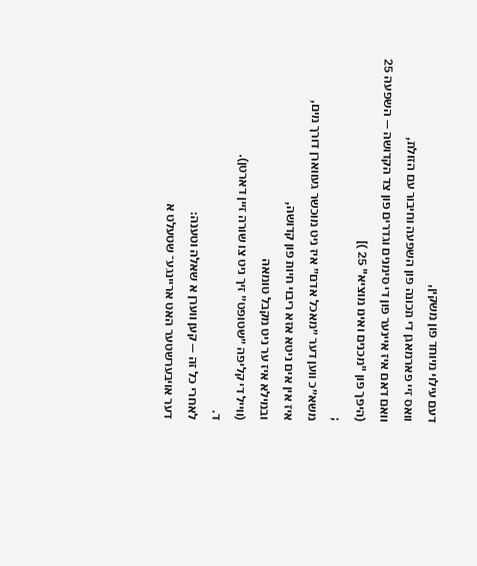דעם עילוי מיוחד פון משקין,
וואס זיי פארמאגן די תכונה פון השפעה וחיבור עם הזולת,
וואם דאם איז איינער פון די סימנים וגדרים פון צד הקדושה — השפעה 25
(היפך פון "מכנים ואינו מוציא" 25 )]
;
משא״כ װען דער ״מאכל אדם״ איז ניט מוכשר געווארן דורך מים,
איז אין אים ניטא אזא ריבוי חיות פון קדושה,
ובמילא איז ער ניט מקבל טומאה
(ווייל די קליפה ״שטופט״ זיך ניט צו שורה זיין דארטן).
ד.
לאחרי כל זה — קען ווערן א שאלה וטענה:
דער אויבערשטער האט אריינגע־ שטעלט א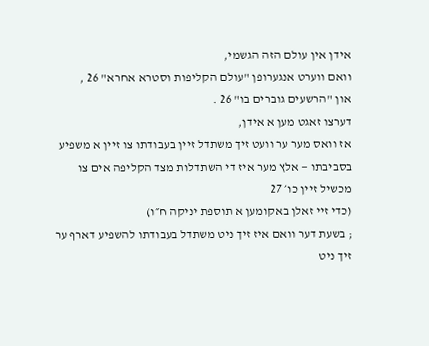אידן אין עולם הזה הגשמי,
וואם ווערט אנגערופן "עולם הקליפות וסטרא אחרא" 26 ,
און "הרשעים גוברים בו" 26 .
דערצו זאגט מען א אידן,
אז וואס מער ער וועט זיך משתדל זיין בעבודתו צו זיין א משפיע בסביבתו — אלץ מער איז די השתדלות מצד הקליפה אים צו מכשיל זיין כו׳ 27
(כדי זיי זאלן באקומען א תוספת יניקה ח״ו)
; בשעת דער וואם איז זיך ניט משתדל בעבודתו להשפיע דארף ער זיך ניט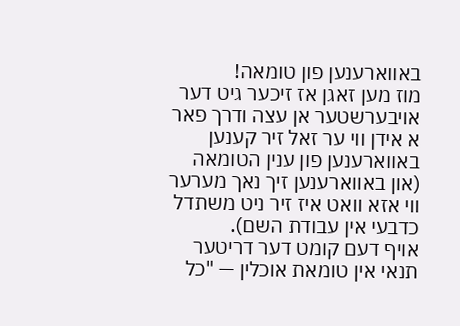באווארענען פון טומאה!
מוז מען זאגן אז זיכער גיט דער אויבערשטער אן עצה ודרך פאר א אידן ווי ער זאל זיר קענען באווארענען פון ענין הטומאה
(און באווארענען זיך נאך מערער ווי אזא וואט איז זיר ניט משתדל כדבעי אין עבודת השם).
אויף דעם קומט דער דריטער תנאי אין טומאת אוכלין — "כל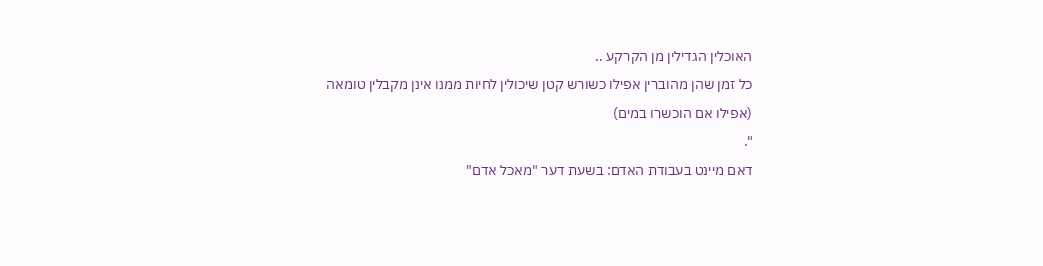האוכלין הגדילין מן הקרקע ..
כל זמן שהן מהוברין אפילו כשורש קטן שיכולין לחיות ממנו אינן מקבלין טומאה
(אפילו אם הוכשרו במים)
".
דאם מיינט בעבודת האדם: בשעת דער "מאכל אדם"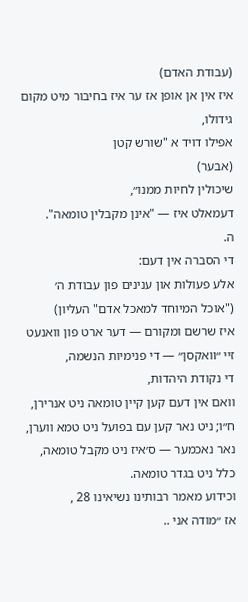(עבודת האדם)
איז אין אן אופן אז ער איז בחיבור מיט מקום גידולו,
אפילו דויד א "שורש קטן
(אבער)
שיכולין לחיות ממנו״,
דעמאלט איז — "אינן מקבלין טומאה".
ה.
די הסברה אין דעם:
אלע פעולות און ענינים פון עבודת ה׳
("אוכל המיוחד למאכל אדם" העליון)
איז שרשם ומקורם — דער ארט פון וואנעט זיי ״װאקסן״ — די פנימיות הנשמה,
די נקודת היהדות,
וואם אין דעם קען קיין טומאה ניט אנרירן,
ח״ו; ניט נאר קען עם בפועל ניט טמא ווערן,
נאר נאכמער — ס׳איז ניט מקבל טומאה,
כלל ניט בגדר טומאה.
וכידוע מאמר רבותינו נשיאינו 28 ,
אז ״מודה אני ..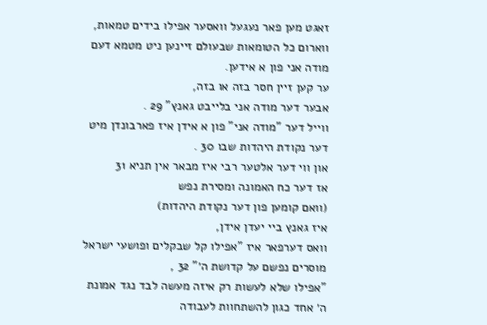זאגט מען פאר נעגעל וואסער אפילו בידים טמאות,
ווארום כל הטומאות שבעולם זיינען ניט מטמא דעם מודה אני פון א אידען.
ער קען זיין חסר בזה או בזה,
אבער דער מודה אני בלייבט גאנץ" 29 .
ווייל דער "מודה אני" פון א אידן איז פארבונדן מיט דער נקודת היהדות שבו 30 .
און ווי דער אלטער רבי איז מבאר אין תניא 31
אז דער כח האמונה ומסירת נפש
(וואם קומען פון דער נקודת היהדות)
איז גאנץ ביי יעדן אידן,
וואס דערפאר איז "אפילו קל שבקלים ופושעי ישראל מוסרים נפשם על קדושת ה׳" 32 ,
"אפילו שלא לעשות רק איזה מעשה לבד נגד אמונת ה׳ אחד כגון להשתחוות לעבודה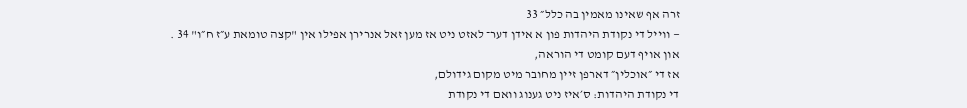זרה אף שאינו מאמין בה כלל״ 33
— ווייל די נקודת היהדות פון א אידן דער־ לאזט ניט אז מען זאל אנרירן אפילו אין "קצה טומאת ע״ז ח״ו" 34 .
און אויף דעם קומט די הוראה,
אז די ״אוכלין״ דארפן זיין מחובר מיט מקום גידולם,
די נקודת היהדות: ס׳איז ניט גענוג וואם די נקודת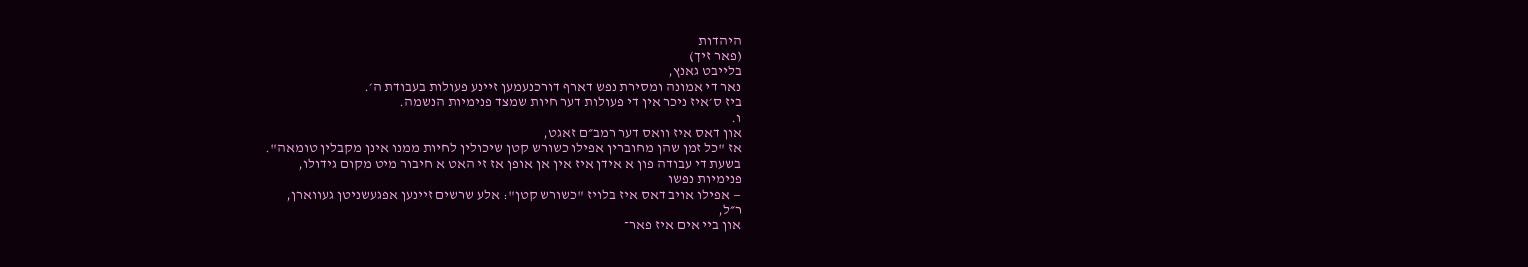היהדות
(פאר זיך)
בלייבט גאנץ,
נאר די אמונה ומסירת נפש דארף דורכנעמען זיינע פעולות בעבודת ה׳.
ביז ס׳איז ניכר אין די פעולות דער חיות שמצד פנימיות הנשמה.
ו.
און דאס איז וואס דער רמב״ם זאגט,
אז "כל זמן שהן מחוברין אפילו כשורש קטן שיכולין לחיות ממנו אינן מקבלין טומאה".
בשעת די עבודה פון א אידן איז אין אן אופן אז זי האט א חיבור מיט מקום גידולו,
פנימיות נפשו
— אפילו אויב דאס איז בלויז "כשורש קטן": אלע שרשים זיינען אפגעשניטן געווארן,
ר״ל,
און ביי אים איז פאר־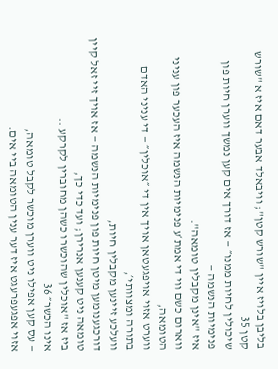בליבן בלויז איין "שורש קטן"; וויבאלד אבער דאם איז א "שורש קטן 35
שיכולין לחיות ממנו״ — אז דורך אים קען נמשך ווערן חיות פון פנימיות הנשמה —
איז "אינן מקבלין טומאה".
ווארום כשם ווי די אמת׳ע פנימיות הנשמה איז העכער פון עניני הטומאה,
ווערט אזוי אויפגעטאן אויך אין די ״אוכלין״ — די עניני האדם בתורה ומצוותי׳,
וועלכע זיינען מקבלין חיות,
דורכגענומען מיטן חיות פון פנימיות הנשמה — אז אויך זיי זאל קיין טומאה ניט קענען אנרירן; ועד כדי כך,
ביז אז "אוכלין שהוכשרו כשהן מחוברין לקרקע ..
אינו הכשר״ 36
— עס קען אפילו ניט ווערן מוכשר לקבל טומאה,
אזוי אפגעפרעגט איז דער ענין הטומאה ביי אים.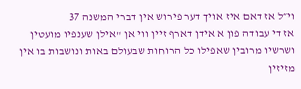וי״ל אז דאם איז אויך דער פירוש אין דברי המשנה 37
אז די עבודה פון א אידן דארף זיין ווי אן "אילן שענפיו מועטין ושרשיו מרובין שאפילו כל הרוחות שבעולם באות ונושבות בו אין מזיזין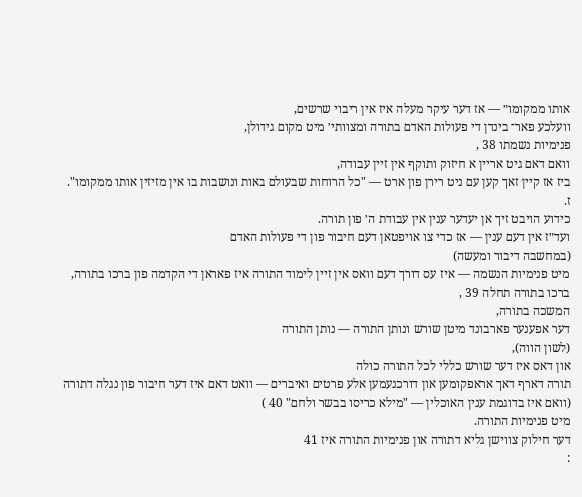אותו ממקומו״ — אז דער עיקר מעלה איז אין ריבוי שרשים,
וועלכע פאר־ בינדן די פעולות האדם בתורה ומצוותי׳ מיט מקום גידולן,
פנימיות נשמתו 38 ,
וואם דאם גיט אריין א חיזוק ותוקף אין זיין עבודה,
ביז אז קיין זאך קען עם ניט רירן פון ארט — "כל הרוחות שבעולם באות ונושבות בו אין מזיזין אותו ממקומו".
ז.
כידוע הויבט זיך אן יעדער ענין אין עבודת ה׳ פון תורה.
ועד״ז אין דעם ענין — אז כדי צו אויפטאן דעם חיבור פון די פעולות האדם
(במחשבה דיבור ומעשה)
מיט פנימיות הנשמה — איז עס דורך דעם וואס אין זיין לימוד התורה איז פאראן די הקדמה פון ברכו בתורה,
ברכו בתורה תחלה 39 ,
המשכה בתורה,
דער אפענער פארבונד מיטן שורש ונותן התורה — נותן התורה
(לשון הווה),
און דאס איז דער שורש כללי לכל התורה כולה
תורה דארף דאך אראפקומען און דורכנעמען אלע פרטים ואיברים — וואט דאם איז דער חיבור פון נגלה דתורה
(וואם איז בדוגמת ענין האוכלין — "מילא כריסו בבשר ולחם" 40 )
מיט פנימיות התורה.
דער חילוק צווישן גליא דתורה און פנימיות התורה איז 41
: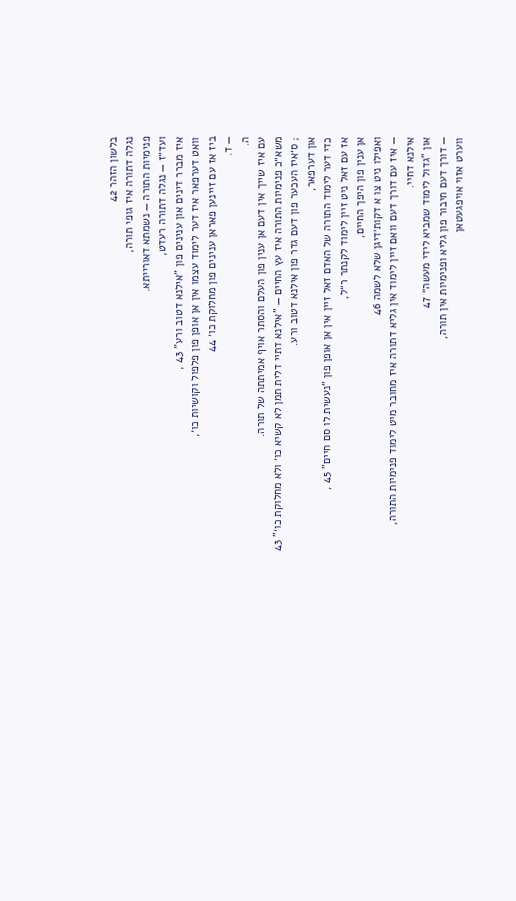בלשון הזהר 42
נגלה דתורה איז גופי תורה,
פנימיות התורה — נשמתא דאורייתא.
ועד״ז — נגלה דתורה רעדט,
איז מברר דינים און ענינים פון "אילנא דטוב ורע" 43 ,
וואט דערפאר איז דער לימוד עצמו אין אן אופן פון פלפול וקושיות כו׳,
ביז אז עם זיינען פאראן ענינים פון מחלוקת כו׳ 44
— ד.
ה.
עם איז שייך אין דעם אן ענין פון העלם והסתר אויף אמיתתה של תורה.
משא״כ פנימיות התורה איז עץ החיים — "אילנא דתיי דלית תמן לא קשיא כו׳ ולא מחלוקת כו׳" 43
; ס׳איז העכער פון דעם גדר פון אילנא דטוב ורע.
און דערפאר,
כדי דער לימוד התורה של האדם זאל זיין אין אן אופן פון "נעשית לו סם חיים" 45 ,
אז עם זאל ניט זיין לימוד לקנתר ר״ל,
אן ענין פון היפך החיים,
ואפילו ניט צו א דקות׳דיגן שלא לשמה 46
— איז עם דורך דעם וואם זיין לימוד אין גליא דתורה איז מחובר מיט לימוד פנימיות התורה,
אילנא דחיי.
און "גדול לימוד שמביא לידי מעשה״ 47
— דורך דעם חיבור פון גליא ופנימיות אין תורה,
ווערט אזוי אויפגעטאן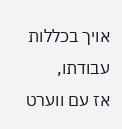אויך בכללות עבודתו,
אז עם ווערט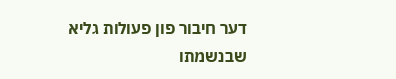דער חיבור פון פעולות גליא שבנשמתו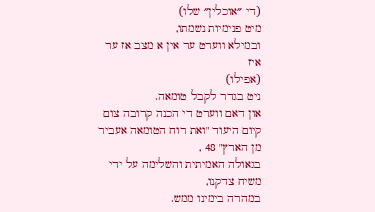(די ״אוכלין״ שלו)
מיט פנימיות נשמתו,
ובמילא ווערט ער אין א מצב אז ער איז
(אפילו)
ניט בגדר לקבל טומאה.
און דאם ווערט די הכנה קרובה צום קיום היעוד "ואת רוח הטומאה אעביר מן הארץ" 48 ,
בגאולה האמיתית והשלימה על ידי משיח צדקנו,
במהרה בימינו ממש.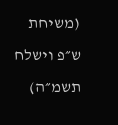(משיחת ש״פ וישלח תשמ״ה)